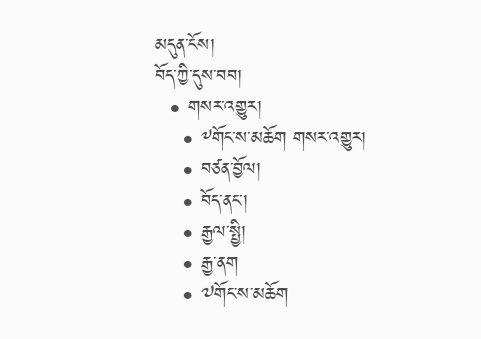མདུན་ངོས།
བོད་ཀྱི་དུས་བབ།
  • གསར་འགྱུར།
    • ༸གོང་ས་མཆོག གསར་འགྱུར།
    • བཙན་བྱོལ།
    • བོད་ནང་།
    • རྒྱལ་སྤྱི།
    • རྒྱ་ནག
    • ༧གོང་ས་མཆོག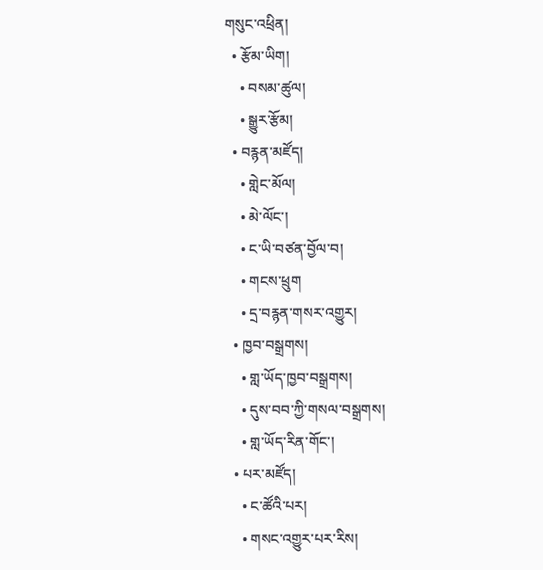གསུང་འཕྲིན།
  • རྩོམ་ཡིག།
    • བསམ་ཚུལ།
    • སྒྱུར་རྩོམ།
  • བརྙན་མཛོད།
    • གླེང་མོལ།
    • མེ་ལོང་།
    • ང་ཡི་བཙན་བྱོལ་བ།
    • གངས་ཕྲུག
    • དྲ་བརྙན་གསར་འགྱུར།
  • ཁྱབ་བསྒྲགས།
    • གླ་ཡོད་ཁྱབ་བསྒྲགས།
    • དུས་བབ་ཀྱི་གསལ་བསྒྲགས།
    • གླ་ཡོད་རིན་གོང་།
  • པར་མཛོད།
    • ང་ཚོའི་པར།
    • གསང་འགྱུར་པར་རིས།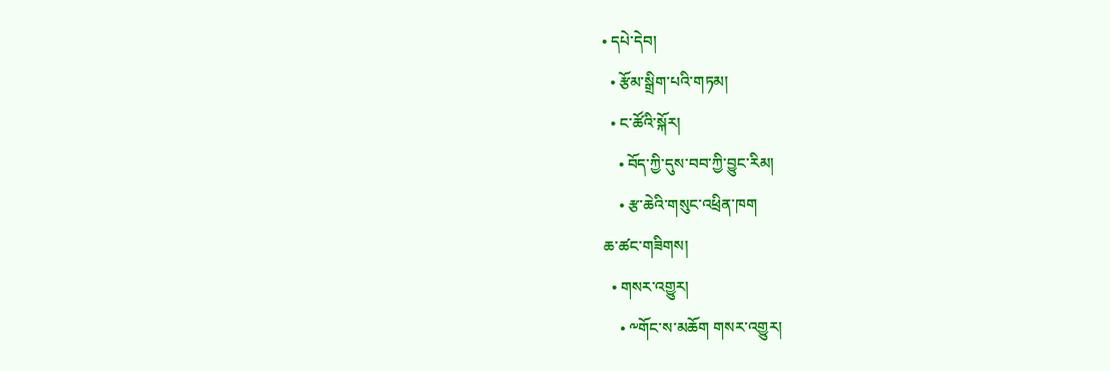• དཔེ་དེབ།
  • རྩོམ་སྒྲིག་པའི་གཏམ།
  • ང་ཚོའི་སྐོར།
    • བོད་ཀྱི་དུས་བབ་ཀྱི་བྱུང་རིམ།
    • རྩ་ཆེའི་གསུང་འཕྲིན་ཁག
ཆ་ཚང་གཟིགས།
  • གསར་འགྱུར།
    • ༸གོང་ས་མཆོག གསར་འགྱུར།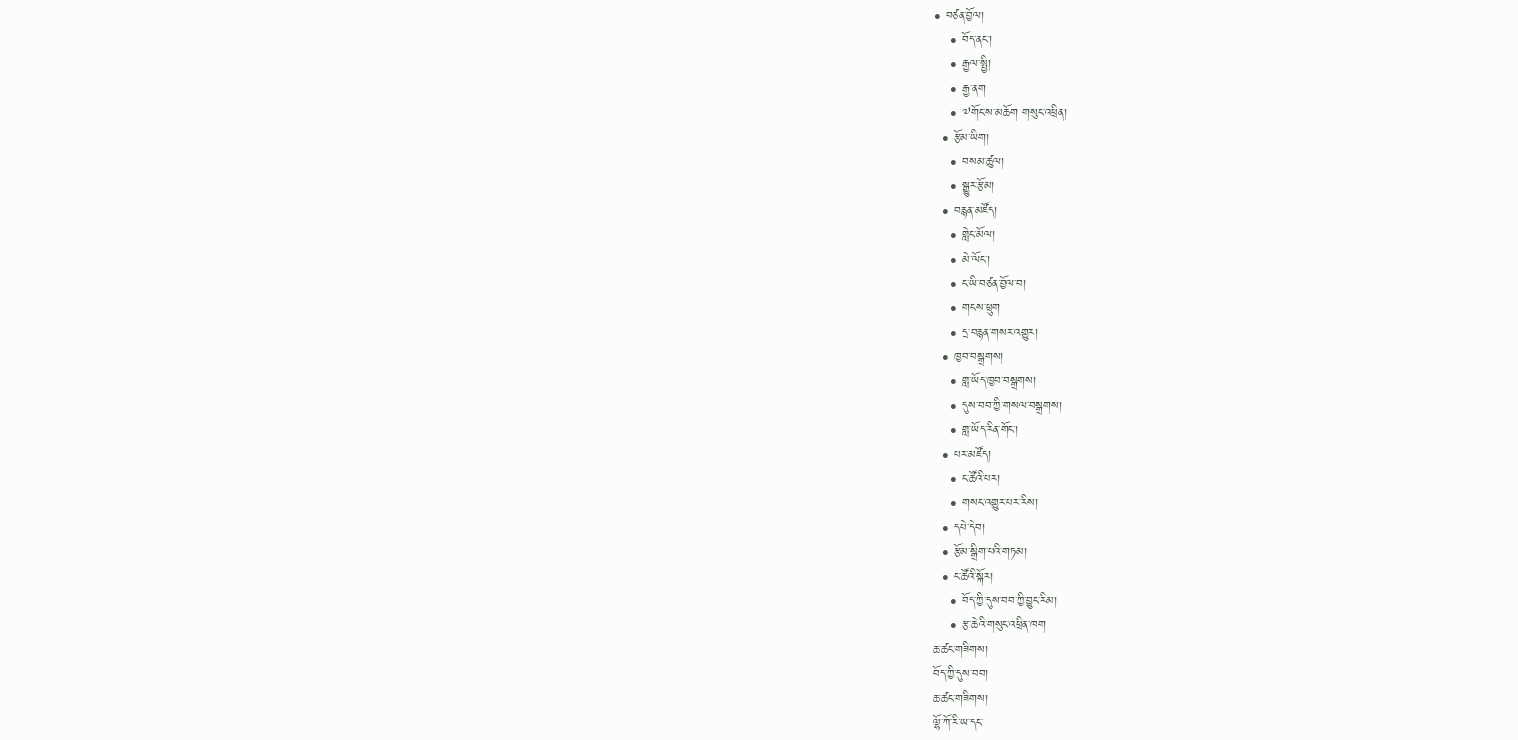• བཙན་བྱོལ།
    • བོད་ནང་།
    • རྒྱལ་སྤྱི།
    • རྒྱ་ནག
    • ༧གོང་ས་མཆོག གསུང་འཕྲིན།
  • རྩོམ་ཡིག།
    • བསམ་ཚུལ།
    • སྒྱུར་རྩོམ།
  • བརྙན་མཛོད།
    • གླེང་མོལ།
    • མེ་ལོང་།
    • ང་ཡི་བཙན་བྱོལ་བ།
    • གངས་ཕྲུག
    • དྲ་བརྙན་གསར་འགྱུར།
  • ཁྱབ་བསྒྲགས།
    • གླ་ཡོད་ཁྱབ་བསྒྲགས།
    • དུས་བབ་ཀྱི་གསལ་བསྒྲགས།
    • གླ་ཡོད་རིན་གོང་།
  • པར་མཛོད།
    • ང་ཚོའི་པར།
    • གསང་འགྱུར་པར་རིས།
  • དཔེ་དེབ།
  • རྩོམ་སྒྲིག་པའི་གཏམ།
  • ང་ཚོའི་སྐོར།
    • བོད་ཀྱི་དུས་བབ་ཀྱི་བྱུང་རིམ།
    • རྩ་ཆེའི་གསུང་འཕྲིན་ཁག
ཆ་ཚང་གཟིགས།
བོད་ཀྱི་དུས་བབ།
ཆ་ཚང་གཟིགས།
ལྷོ་ཀོ་རི་ཡ་དང་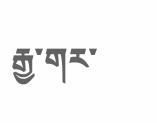རྒྱ་གར་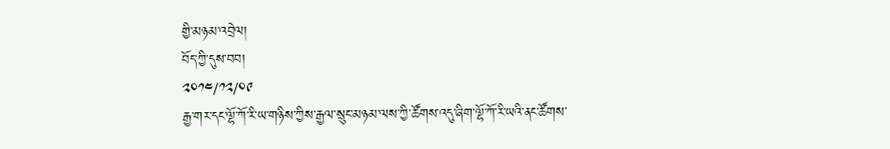གྱི་མཉམ་འབྲེལ།
བོད་ཀྱི་དུས་བབ།
༢༠༡༤/༡༢/༠༩
རྒྱ་གར་དང་ལྷོ་ཀོ་རི་ཡ་གཉིས་ཀྱིས་རྒྱལ་སྲུང་མཉམ་ལས་ཀྱི་ཚོགས་འདུ་ཞིག་ལྷོ་ཀོ་རི་ཡའི་ནང་ཚོགས་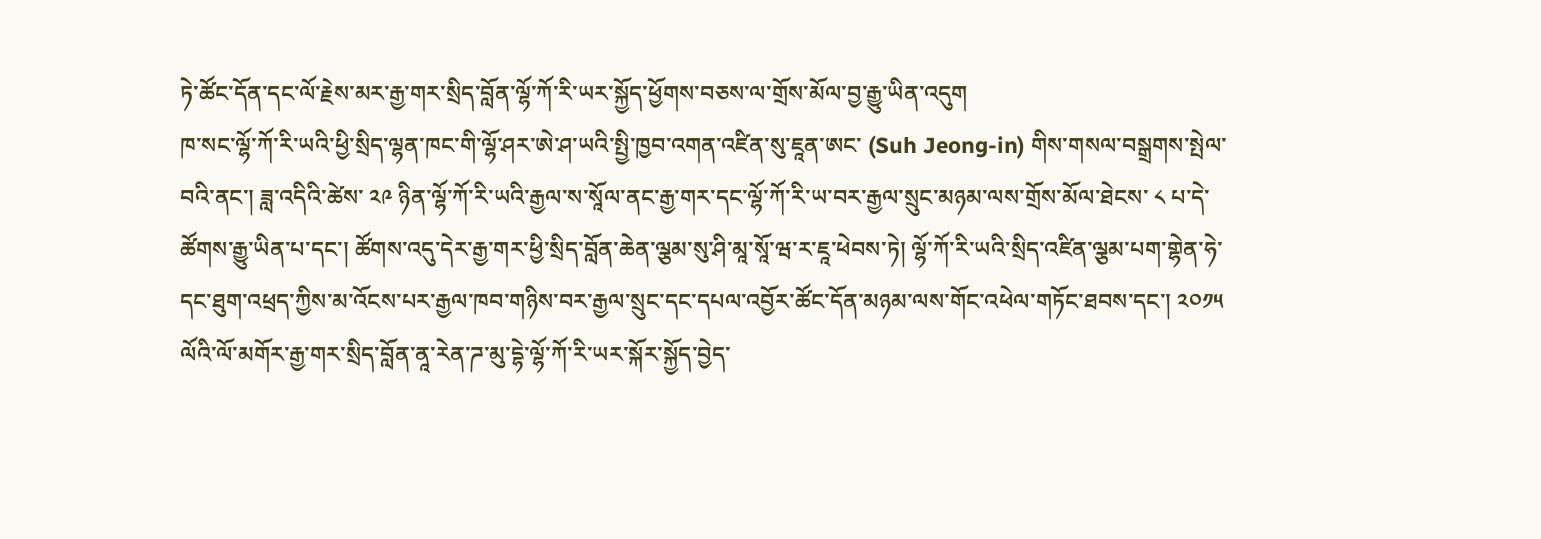ཏེ་ཚོང་དོན་དང་ལོ་རྗེས་མར་རྒྱ་གར་སྲིད་བློན་ལྷོ་ཀོ་རི་ཡར་སྐྱོད་ཕྱོགས་བཅས་ལ་གྲོས་མོལ་བྱ་རྒྱུ་ཡིན་འདུག
ཁ་སང་ལྷོ་ཀོ་རི་ཡའི་ཕྱི་སྲིད་ལྷན་ཁང་གི་ལྷོ་ཤར་ཨེ་ཤ་ཡའི་སྤྱི་ཁྱབ་འགན་འཛིན་སུ་ཇཱན་ཨང་ (Suh Jeong-in) གིས་གསལ་བསྒྲགས་སྤེལ་བའི་ནང་། ཟླ་འདིའི་ཚེས་ ༢༩ ཉིན་ལྷོ་ཀོ་རི་ཡའི་རྒྱལ་ས་སཱོལ་ནང་རྒྱ་གར་དང་ལྷོ་ཀོ་རི་ཡ་བར་རྒྱལ་སྲུང་མཉམ་ལས་གྲོས་མོལ་ཐེངས་ ༨ པ་དེ་ཚོགས་རྒྱུ་ཡིན་པ་དང་། ཚོགས་འདུ་དེར་རྒྱ་གར་ཕྱི་སྲིད་བློན་ཆེན་ལྕམ་སུ་ཤི་མཱ་སཱོ་ཝ་ར་ཇཱ་ཕེབས་ཏེ། ལྷོ་ཀོ་རི་ཡའི་སྲིད་འཛིན་ལྕམ་པག་གྷེན་ཧེ་དང་ཐུག་འཕྲད་ཀྱིས་མ་འོངས་པར་རྒྱལ་ཁབ་གཉིས་བར་རྒྱལ་སྲུང་དང་དཔལ་འབྱོར་ཚོང་དོན་མཉམ་ལས་གོང་འཕེལ་གཏོང་ཐབས་དང་། ༢༠༡༥ ལོའི་ལོ་མགོར་རྒྱ་གར་སྲིད་བློན་ནཱ་རེན་ཌ་མུ་དྷེ་ལྷོ་ཀོ་རི་ཡར་སྐོར་སྐྱོད་བྱེད་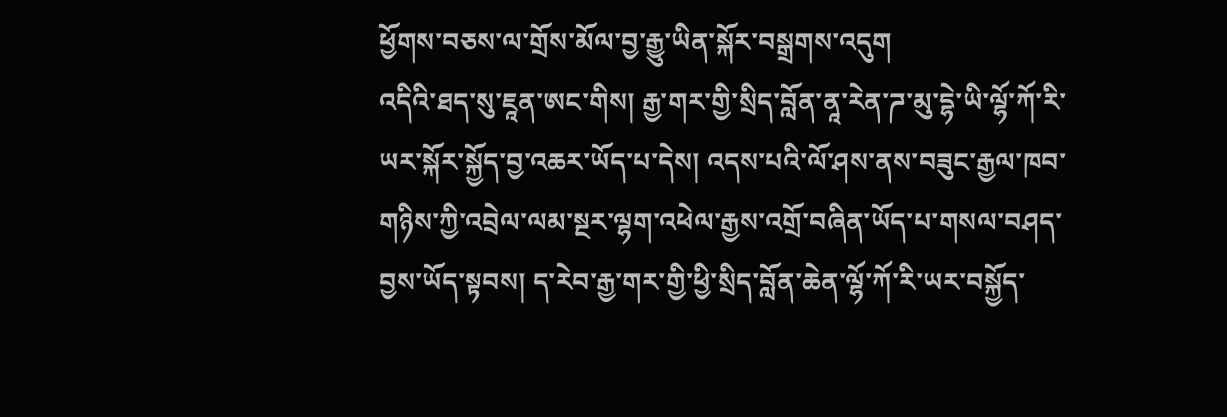ཕྱོགས་བཅས་ལ་གྲོས་མོལ་བྱ་རྒྱུ་ཡིན་སྐོར་བསྒྲགས་འདུག
འདིའི་ཐད་སུ་ཇཱན་ཨང་གིས། རྒྱ་གར་གྱི་སྲིད་བློན་ནཱ་རེན་ཌ་མུ་དྷེ་ཡི་ལྷོ་ཀོ་རི་ཡར་སྐོར་སྐྱོད་བྱ་འཆར་ཡོད་པ་དེས། འདས་པའི་ལོ་ཤས་ནས་བཟུང་རྒྱལ་ཁབ་གཉིས་ཀྱི་འབྲེལ་ལམ་སྔར་ལྷག་འཕེལ་རྒྱས་འགྲོ་བཞིན་ཡོད་པ་གསལ་བཤད་བྱས་ཡོད་སྟབས། ད་རེབ་རྒྱ་གར་གྱི་ཕྱི་སྲིད་བློན་ཆེན་ལྷོ་ཀོ་རི་ཡར་བསྐྱོད་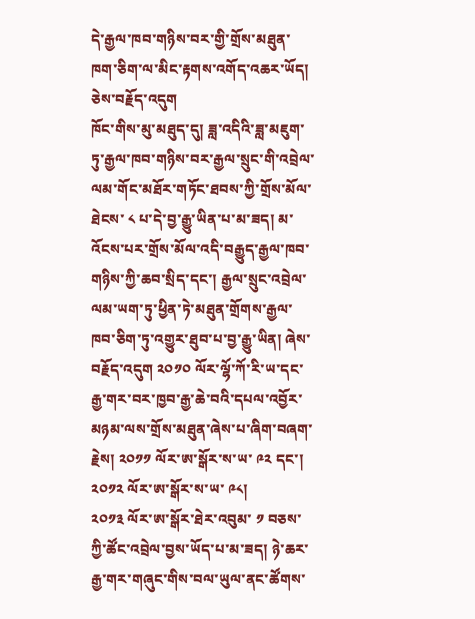དེ་རྒྱལ་ཁབ་གཉིས་བར་གྱི་གྲོས་མཐུན་ཁག་ཅིག་ལ་མིང་རྟགས་འགོད་འཆར་ཡོད། ཅེས་བརྗོད་འདུག
ཁོང་གིས་མུ་མཐུད་དུ། ཟླ་འདིའི་ཟླ་མཇུག་ཏུ་རྒྱལ་ཁབ་གཉིས་བར་རྒྱལ་སྲུང་གི་འབྲེལ་ལམ་གོང་མཐོར་གཏོང་ཐབས་ཀྱི་གྲོས་མོལ་ཐེངས་ ༨ པ་དེ་བྱ་རྒྱུ་ཡིན་པ་མ་ཟད། མ་འོངས་པར་གྲོས་མོལ་འདི་བརྒྱུད་རྒྱལ་ཁབ་གཉིས་ཀྱི་ཆབ་སྲིད་དང་། རྒྱལ་སྲུང་འབྲེལ་ལམ་ཡག་ཏུ་ཕྱིན་ཏེ་མཐུན་གྲོགས་རྒྱལ་ཁབ་ཅིག་ཏུ་འགྱུར་ཐུབ་པ་བྱ་རྒྱུ་ཡིན། ཞེས་བརྗོད་འདུག ༢༠༡༠ ལོར་ལྷོ་ཀོ་རི་ཡ་དང་རྒྱ་གར་བར་ཁྱབ་རྒྱ་ཆེ་བའི་དཔལ་འབྱོར་མཉམ་ལས་གྲོས་མཐུན་ཞེས་པ་ཞིག་བཞག་རྗེས། ༢༠༡༡ ལོར་ཨ་སྒོར་ས་ཡ་ ༩༢ དང་། ༢༠༡༢ ལོར་ཨ་སྒོར་ས་ཡ་ ༩༨།
༢༠༡༣ ལོར་ཨ་སྒོར་ཐེར་འབུམ་ ༡ བཅས་ཀྱི་ཚོང་འབྲེལ་བྱས་ཡོད་པ་མ་ཟད། ཉེ་ཆར་རྒྱ་གར་གཞུང་གིས་བལ་ཡུལ་ནང་ཚོགས་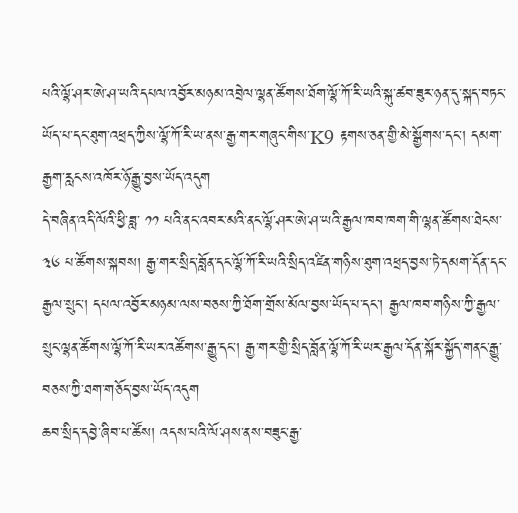པའི་ལྷོ་ཤར་ཨེ་ཤ་ཡའི་དཔལ་འབྱོར་མཉམ་འབྲེལ་ལྷན་ཚོགས་ཐོག་ལྷོ་ཀོ་རི་ཡའི་སྐུ་ཚབ་ཟུར་ཉན་དུ་སྐད་བཏང་ཡོད་པ་དང་ཐུག་འཕྲད་ཀྱིས་ལྷོ་ཀོ་རི་ཡ་ནས་རྒྱ་གར་གཞུང་གིས་K9 རྟགས་ཅན་གྱི་མེ་སྒྱོགས་དང་། དམག་རྒྱག་རླངས་འཁོར་ཉོ་རྒྱུ་བྱས་ཡོད་འདུག
དེ་བཞིན་འདི་ལོའི་ཕྱི་ཟླ་ ༡༡ པའི་ནང་འབར་མའི་ནང་ལྷོ་ཤར་ཨེ་ཤ་ཡའི་རྒྱལ་ཁབ་ཁག་གི་ལྷན་ཚོགས་ཐེངས་ ༣༦ པ་ཚོགས་སྐབས། རྒྱ་གར་སྲིད་བློན་དང་ལྷོ་ཀོ་རི་ཡའི་སྲིད་འཛིན་གཉིས་ཐུག་འཕྲད་བྱས་ཏེ་དམག་དོན་དང་རྒྱལ་སྲུང་། དཔལ་འབྱོར་མཉམ་ལས་བཅས་ཀྱི་ཐོག་གྲོས་མོལ་བྱས་ཡོད་པ་དང་། རྒྱལ་ཁབ་གཉིས་ཀྱི་རྒྱལ་སྲུང་ལྷན་ཚོགས་ལྷོ་ཀོ་རི་ཡར་འཚོགས་རྒྱུ་དང་། རྒྱ་གར་གྱི་སྲིད་བློན་ལྷོ་ཀོ་རི་ཡར་རྒྱལ་དོན་སྐོར་སྐྱོད་གནང་རྒྱུ་བཅས་ཀྱི་ཐག་གཅོད་བྱས་ཡོད་འདུག
ཆབ་སྲིད་དབྱེ་ཞིབ་པ་ཚོས། འདས་པའི་ལོ་ཤས་ནས་བཟུང་རྒྱ་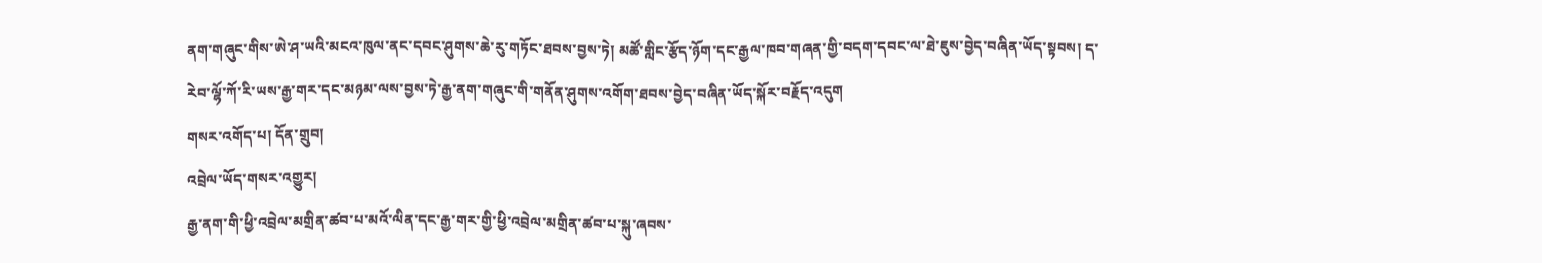ནག་གཞུང་གིས་ཨེ་ཤ་ཡའི་མངའ་ཁུལ་ནང་དབང་ཤུགས་ཆེ་རུ་གཏོང་ཐབས་བྱས་ཏེ། མཚོ་གླིང་རྩོད་ཉོག་དང་རྒྱལ་ཁབ་གཞན་གྱི་བདག་དབང་ལ་ཐེ་ཇུས་བྱེད་བཞིན་ཡོད་སྟབས། ད་རེབ་ལྷོ་ཀོ་རི་ཡས་རྒྱ་གར་དང་མཉམ་ལས་བྱས་ཏེ་རྒྱ་ནག་གཞུང་གི་གནོན་ཤུགས་འགོག་ཐབས་བྱེད་བཞིན་ཡོད་སྐོར་བརྗོད་འདུག
གསར་འགོད་པ། དོན་གྲུབ།
འབྲེལ་ཡོད་གསར་འགྱུར།
རྒྱ་ནག་གི་ཕྱི་འབྲེལ་མགྲིན་ཚབ་པ་མའོ་ལིན་དང་རྒྱ་གར་གྱི་ཕྱི་འབྲེལ་མགྲིན་ཚབ་པ་སྐུ་ཞབས་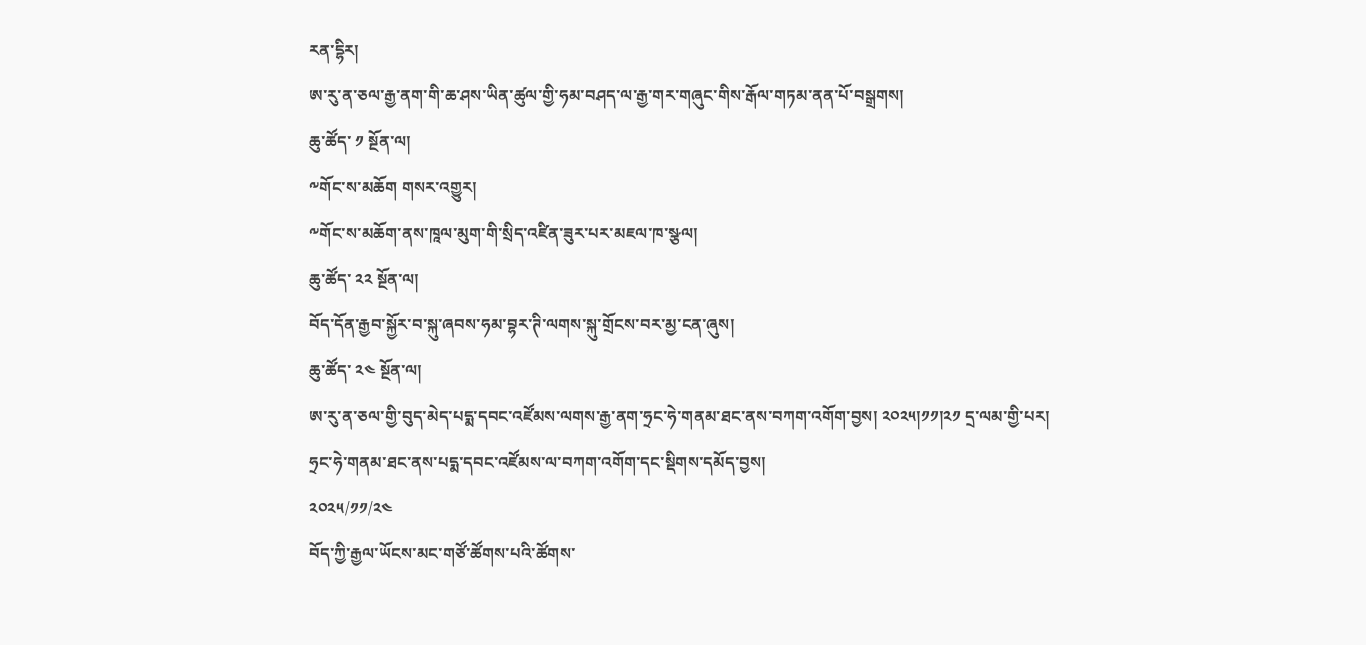རན་དྷིར།
ཨ་རུ་ན་ཅལ་རྒྱ་ནག་གི་ཆ་ཤས་ཡིན་ཚུལ་གྱི་ཧམ་བཤད་ལ་རྒྱ་གར་གཞུང་གིས་རྒོལ་གཏམ་ནན་པོ་བསྒྲགས།
ཆུ་ཚོད་ ༡ སྔོན་ལ།
༸གོང་ས་མཆོག གསར་འགྱུར།
༸གོང་ས་མཆོག་ནས་ཁཱལ་མུག་གི་སྲིད་འཛིན་ཟུར་པར་མཇལ་ཁ་སྩལ།
ཆུ་ཚོད་ ༢༢ སྔོན་ལ།
བོད་དོན་རྒྱབ་སྐྱོར་བ་སྐུ་ཞབས་ཧམ་བྷར་ཊི་ལགས་སྐུ་གྲོངས་བར་མྱ་ངན་ཞུས།
ཆུ་ཚོད་ ༢༤ སྔོན་ལ།
ཨ་རུ་ན་ཅལ་གྱི་བུད་མེད་པདྨ་དབང་འཛོམས་ལགས་རྒྱ་ནག་ཧྲང་ཧེ་གནམ་ཐང་ནས་བཀག་འགོག་བྱས། ༢༠༢༥།༡༡།༢༡ དྲ་ལམ་གྱི་པར།
ཧྲང་ཧེ་གནམ་ཐང་ནས་པདྨ་དབང་འཛོམས་ལ་བཀག་འགོག་དང་སྡིགས་དམོད་བྱས།
༢༠༢༥/༡༡/༢༤
བོད་ཀྱི་རྒྱལ་ཡོངས་མང་གཙོ་ཚོགས་པའི་ཚོགས་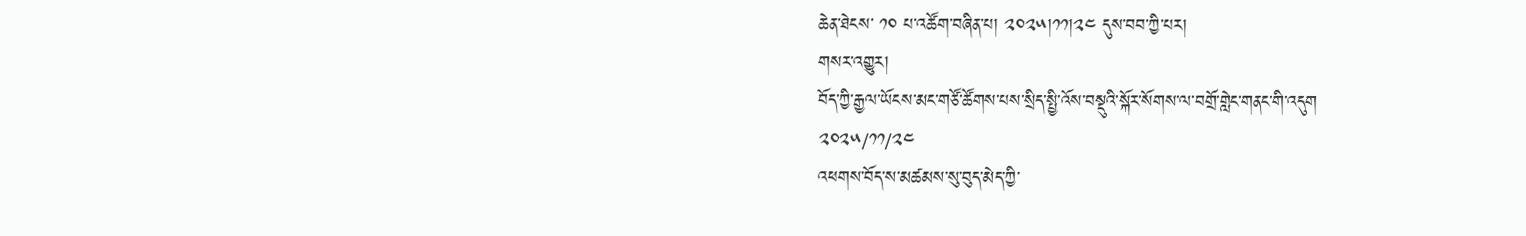ཆེན་ཐེངས་ ༡༠ པ་འཚོག་བཞིན་པ། ༢༠༢༥།༡༡།༢༤ དུས་བབ་ཀྱི་པར།
གསར་འགྱུར།
བོད་ཀྱི་རྒྱལ་ཡོངས་མང་གཙོ་ཚོགས་པས་སྲིད་སྤྱི་འོས་བསྡུའི་སྐོར་སོགས་ལ་བགྲོ་གླེང་གནང་གི་འདུག
༢༠༢༥/༡༡/༢༤
འཕགས་བོད་ས་མཚམས་སུ་བུད་མེད་ཀྱི་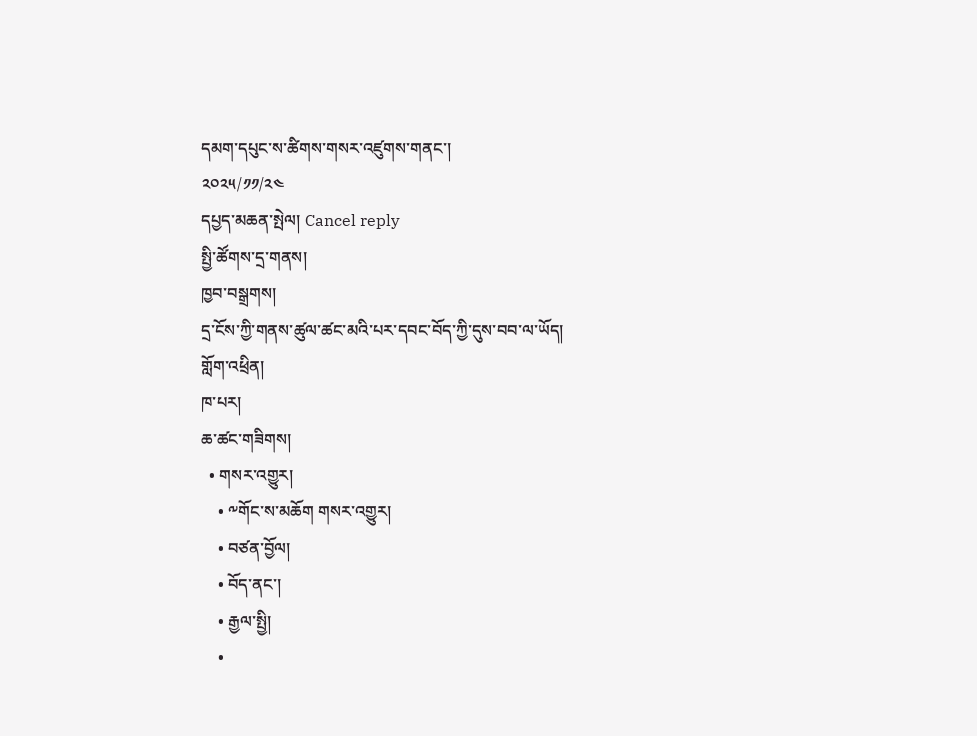དམག་དཔུང་ས་ཚིགས་གསར་འཛུགས་གནང་།
༢༠༢༥/༡༡/༢༤
དཔྱད་མཆན་སྤེལ། Cancel reply
སྤྱི་ཚོགས་དྲ་གནས།
ཁྱབ་བསྒྲགས།
དྲ་ངོས་ཀྱི་གནས་ཚུལ་ཚང་མའི་པར་དབང་བོད་ཀྱི་དུས་བབ་ལ་ཡོད།
གློག་འཕྲིན།
ཁ་པར།
ཆ་ཚང་གཟིགས།
  • གསར་འགྱུར།
    • ༸གོང་ས་མཆོག གསར་འགྱུར།
    • བཙན་བྱོལ།
    • བོད་ནང་།
    • རྒྱལ་སྤྱི།
    •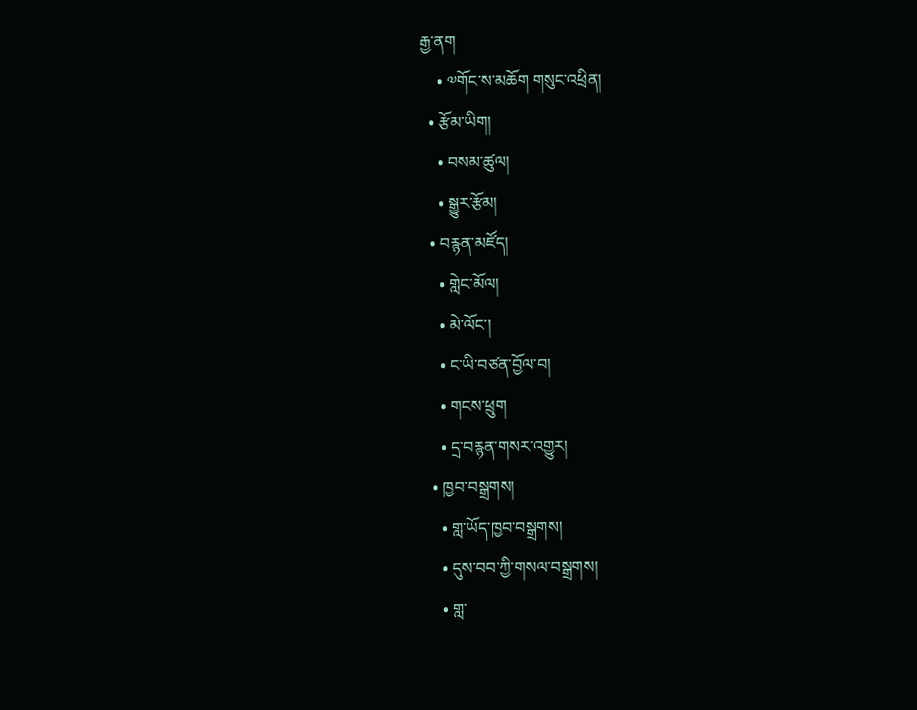རྒྱ་ནག
    • ༧གོང་ས་མཆོག གསུང་འཕྲིན།
  • རྩོམ་ཡིག།
    • བསམ་ཚུལ།
    • སྒྱུར་རྩོམ།
  • བརྙན་མཛོད།
    • གླེང་མོལ།
    • མེ་ལོང་།
    • ང་ཡི་བཙན་བྱོལ་བ།
    • གངས་ཕྲུག
    • དྲ་བརྙན་གསར་འགྱུར།
  • ཁྱབ་བསྒྲགས།
    • གླ་ཡོད་ཁྱབ་བསྒྲགས།
    • དུས་བབ་ཀྱི་གསལ་བསྒྲགས།
    • གླ་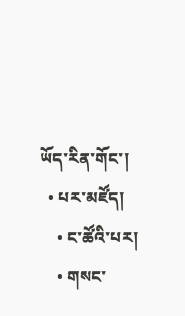ཡོད་རིན་གོང་།
  • པར་མཛོད།
    • ང་ཚོའི་པར།
    • གསང་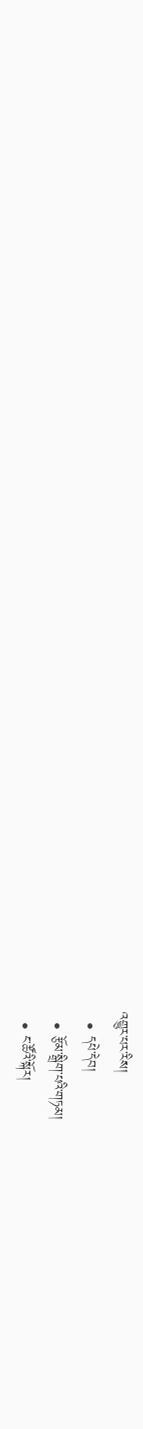འགྱུར་པར་རིས།
  • དཔེ་དེབ།
  • རྩོམ་སྒྲིག་པའི་གཏམ།
  • ང་ཚོའི་སྐོར།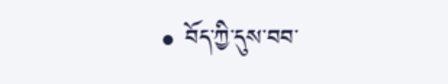• བོད་ཀྱི་དུས་བབ་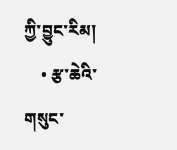ཀྱི་བྱུང་རིམ།
    • རྩ་ཆེའི་གསུང་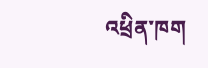འཕྲིན་ཁག